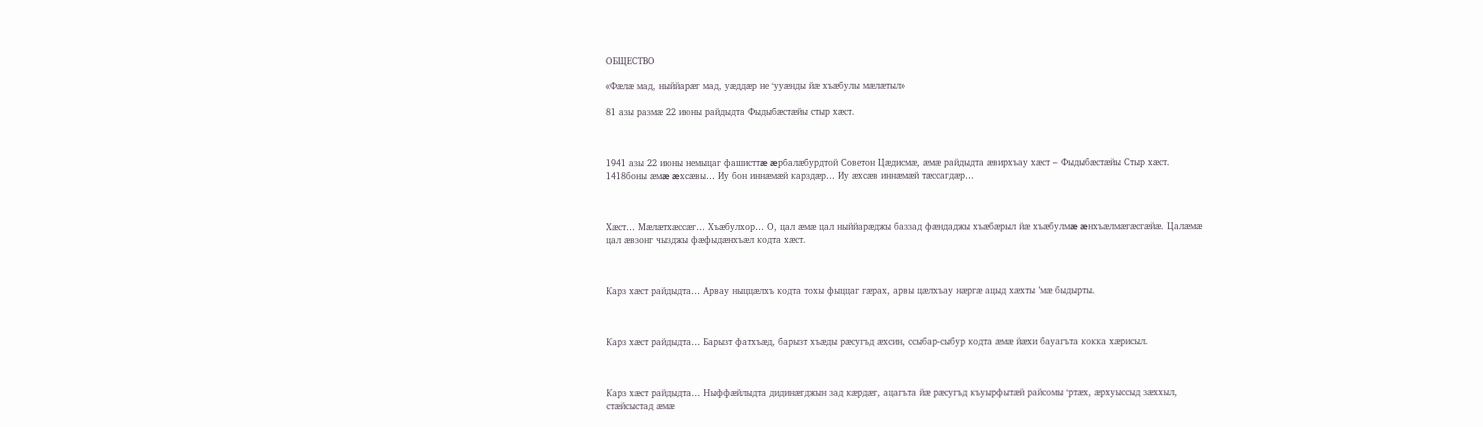ОБЩЕСТВО

«Фæлæ мад, ныййарæг мад, уæддæр не ‘ууæнды йæ хъæбулы мæлæтыл»

81 азы размæ 22 июны райдыдта Фыдыбæстæйы стыр хæст.



1941 азы 22 июны немыцаг фашисттæ æрбалæбурдтой Советон Цæдисмæ, æмæ райдыдта æвирхъау хæст – Фыдыбæстæйы Стыр хæст. 1418боны æмæ æхсæвы… Иу бон иннæмæй карздæр… Иу æхсæв иннæмæй тæссагдæр…



Хæст… Мæлæтхæссæг… Хъæбулхор… О, цал æмæ цал ныййарæджы баззад фæндаджы хъæбæрыл йæ хъæбулмæ æнхъæлмæгæсгæйæ. Цалæмæ цал æвзонг чызджы фæфыдæнхъæл кодта хæст.



Карз хæст райдыдта… Арвау ныццæлхъ кодта тохы фыццаг гæрах, арвы цæлхъау нæргæ ацыд хæхты ’мæ быдырты.



Карз хæст райдыдта… Барызт фатхъæд, барызт хъæды рæсугъд æхсин, ссыбар-сыбур кодта æмæ йæхи бауагъта кокка хæрисыл.



Карз хæст райдыдта… Ныффæйлыдта дидинæгджын зад кæрдæг, ацагъта йæ рæсугъд къуырфытæй райсомы ‘ртæх, æрхуыссыд зæххыл, стæйсыстад æмæ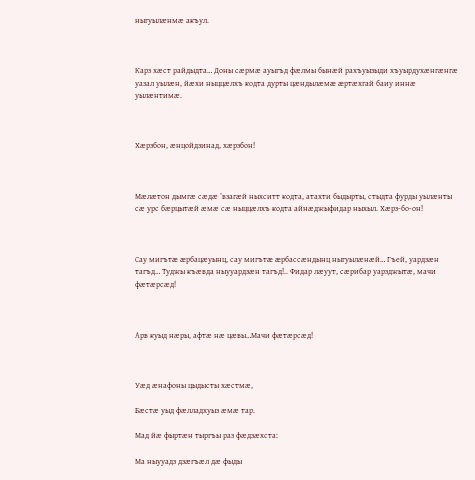ныгуылæнмæ акъул.



Карз хæст райдыдта… Доны сæрмæ ауыгъд фæлмы бынæй рахъуызыди хъуырдухæнгæнгæ уазал уылæн, йæхи ныццæлхъ кодта дурты цæндылæмæ æртæхгай баиу иннæ уылæнтимæ.



Хæрзбон, æнцойдзинад, хæрзбон!



Мæлæтон дымгæ сæдæ ’взагæй ныхситт кодта, атахти быдырты, стыдта фурды уылæнты сæ урс бæрцытæй æмæ сæ ныццæлхъ кодта айнæджыфидар ныхыл. Хæрз-бо-он!



Сау мигътæ æрбацæуынц, сау мигътæ æрбассæндынц ныгуылæнæй… Гъей, уардзæн тагъд… Туджы къæвда ныууардзæн тагъд!.. Фидар лæуут, сæрибар уарзджытæ, мачи фæтæрсæд!



Арв куыд нæры, афтæ нæ цæвы…Мачи фæтæрсæд!



Уæд æнафоны цыдысты хæстмæ,

Бæстæ уыд фæлладхуыз æмæ тар.

Мад йæ фыртæн тыргъы раз фæдзæхста:

Ма ныууадз дзæгъæл дæ фыды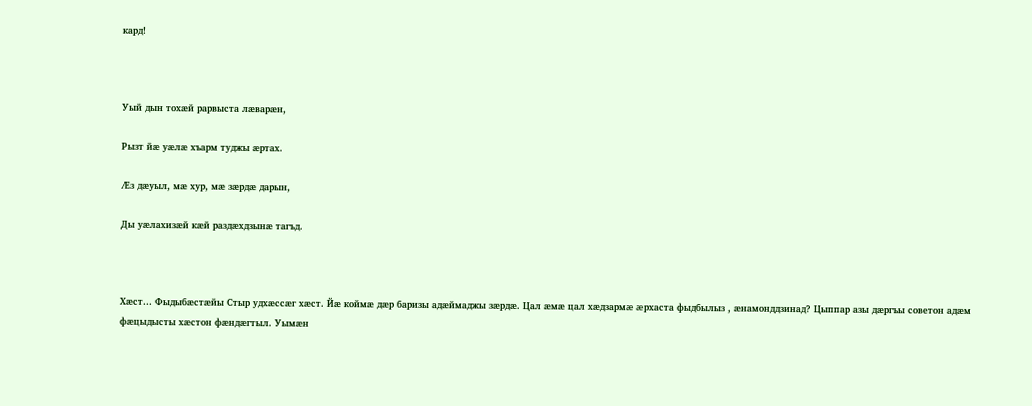кард!



Уый дын тохæй рарвыста лæварæн,

Рызт йæ уæлæ хъарм туджы æртах.

Æз дæуыл, мæ хур, мæ зæрдæ дарын,

Ды уæлахизæй кæй раздæхдзынæ тагъд.



Хæст… Фыдыбæстæйы Стыр удхæссæг хæст. Йæ коймæ дæр баризы адæймаджы зæрдæ. Цал æмæ цал хæдзармæ æрхаста фыдбылыз , æнамонддзинад? Цыппар азы дæргъы советон адæм фæцыдысты хæстон фæндæгтыл. Уымæн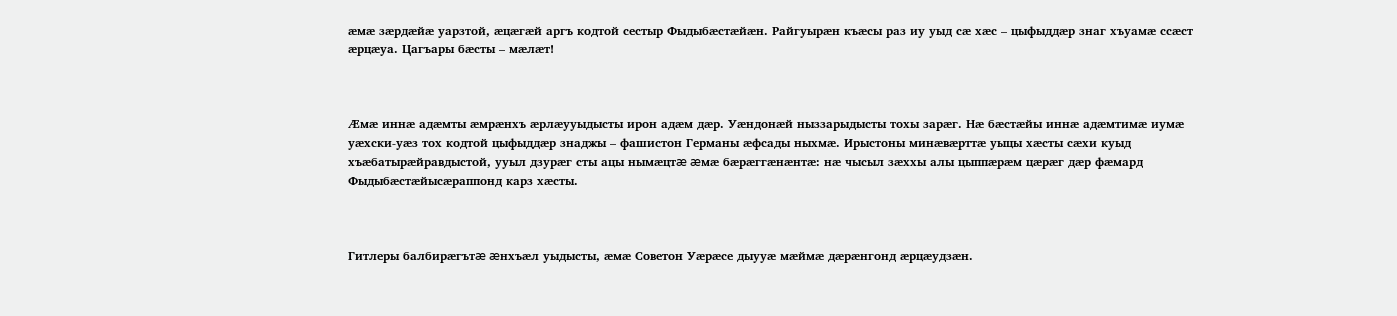æмæ зæрдæйæ уарзтой, æцæгæй аргъ кодтой сестыр Фыдыбæстæйæн. Райгуырæн къæсы раз иу уыд сæ хæс – цыфыддæр знаг хъуамæ ссæст æрцæуа. Цагъары бæсты – мæлæт!



Æмæ иннæ адæмты æмрæнхъ æрлæууыдысты ирон адæм дæр. Уæндонæй ныззарыдысты тохы зарæг. Нæ бæстæйы иннæ адæмтимæ иумæ уæхски-уæз тох кодтой цыфыддæр знаджы – фашистон Германы æфсады ныхмæ. Ирыстоны минæвæрттæ уыцы хæсты сæхи куыд хъæбатырæйравдыстой, ууыл дзурæг сты ацы нымæцтæ æмæ бæрæггæнæнтæ: нæ чысыл зæххы алы цыппæрæм цæрæг дæр фæмард Фыдыбæстæйысæраппонд карз хæсты.



Гитлеры балбирæгътæ æнхъæл уыдысты, æмæ Советон Уæрæсе дыууæ мæймæ дæрæнгонд æрцæудзæн.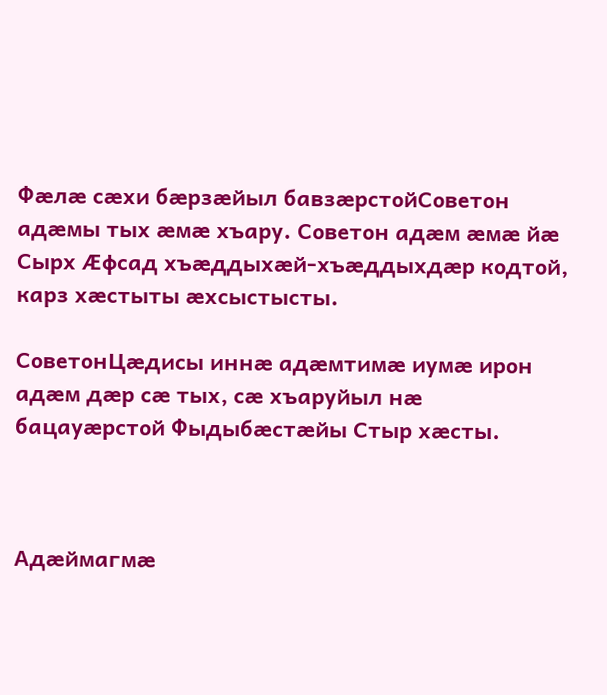Фæлæ сæхи бæрзæйыл бавзæрстойСоветон адæмы тых æмæ хъару. Советон адæм æмæ йæ Сырх Æфсад хъæддыхæй-хъæддыхдæр кодтой, карз хæстыты æхсыстысты.

СоветонЦæдисы иннæ адæмтимæ иумæ ирон адæм дæр сæ тых, сæ хъаруйыл нæ бацауæрстой Фыдыбæстæйы Стыр хæсты.



Адæймагмæ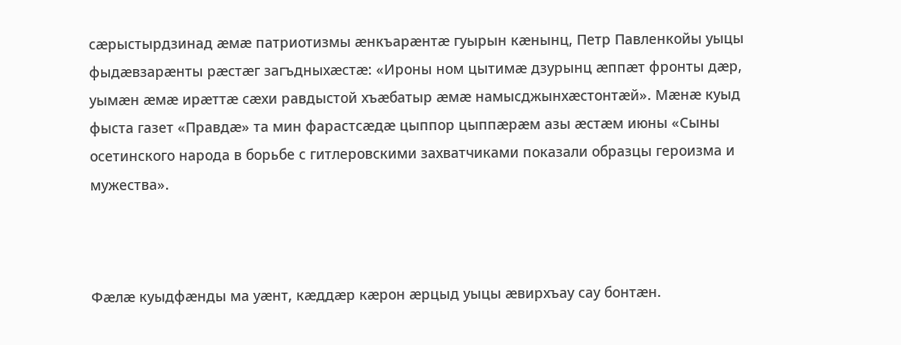сæрыстырдзинад æмæ патриотизмы æнкъарæнтæ гуырын кæнынц, Петр Павленкойы уыцы фыдæвзарæнты рæстæг загъдныхæстæ: «Ироны ном цытимæ дзурынц æппæт фронты дæр, уымæн æмæ ирæттæ сæхи равдыстой хъæбатыр æмæ намысджынхæстонтæй». Мæнæ куыд фыста газет «Правдæ» та мин фарастсæдæ цыппор цыппæрæм азы æстæм июны «Сыны осетинского народа в борьбе с гитлеровскими захватчиками показали образцы героизма и мужества».



Фæлæ куыдфæнды ма уæнт, кæддæр кæрон æрцыд уыцы æвирхъау сау бонтæн.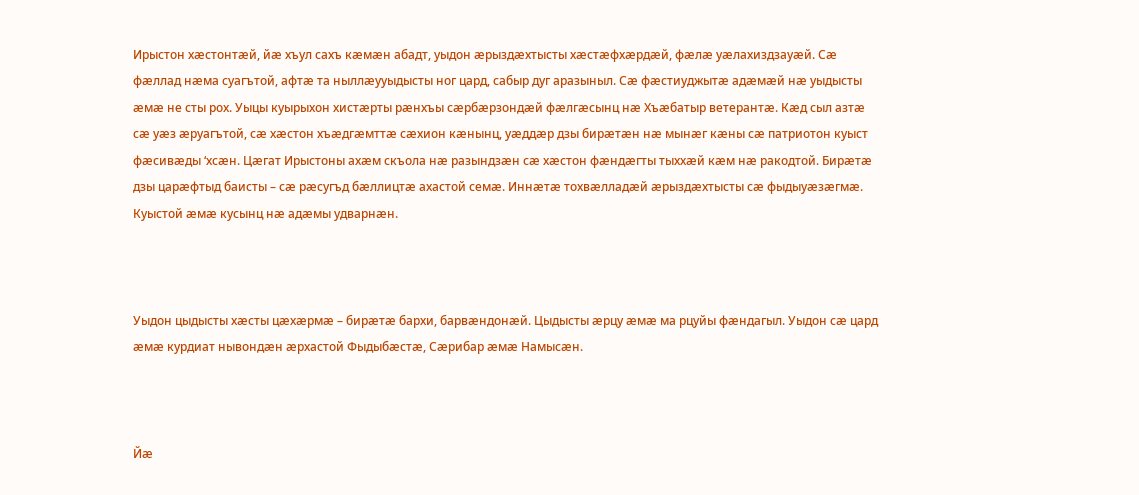Ирыстон хæстонтæй, йæ хъул сахъ кæмæн абадт, уыдон æрыздæхтысты хæстæфхæрдæй, фæлæ уæлахиздзауæй. Сæ фæллад нæма суагътой, афтæ та ныллæууыдысты ног цард, сабыр дуг аразыныл. Сæ фæстиуджытæ адæмæй нæ уыдысты æмæ не сты рох. Уыцы куырыхон хистæрты рæнхъы сæрбæрзондæй фæлгæсынц нæ Хъæбатыр ветерантæ. Кæд сыл азтæ сæ уæз æруагътой, сæ хæстон хъæдгæмттæ сæхион кæнынц, уæддæр дзы бирæтæн нæ мынæг кæны сæ патриотон куыст фæсивæды ‘хсæн. Цæгат Ирыстоны ахæм скъола нæ разындзæн сæ хæстон фæндæгты тыххæй кæм нæ ракодтой. Бирæтæ дзы царæфтыд баисты – сæ рæсугъд бæллицтæ ахастой семæ. Иннæтæ тохвæлладæй æрыздæхтысты сæ фыдыуæзæгмæ. Куыстой æмæ кусынц нæ адæмы удварнæн.



Уыдон цыдысты хæсты цæхæрмæ – бирæтæ бархи, барвæндонæй. Цыдысты æрцу æмæ ма рцуйы фæндагыл. Уыдон сæ цард æмæ курдиат нывондæн æрхастой Фыдыбæстæ, Сæрибар æмæ Намысæн.



Йæ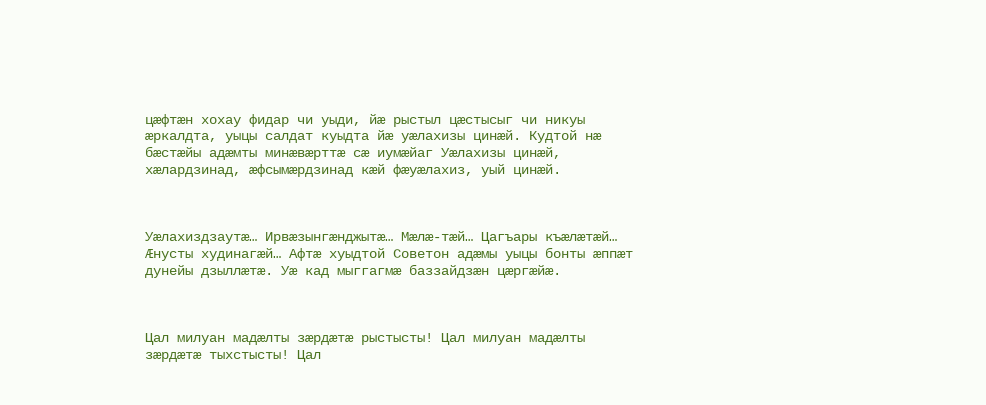цæфтæн хохау фидар чи уыди, йæ рыстыл цæстысыг чи никуы æркалдта, уыцы салдат куыдта йæ уæлахизы цинæй. Кудтой нæ бæстæйы адæмты минæвæрттæ сæ иумæйаг Уæлахизы цинæй, хæлардзинад, æфсымæрдзинад кæй фæуæлахиз, уый цинæй.



Уæлахиздзаутæ… Ирвæзынгæнджытæ… Мæлæ-тæй… Цагъары къæлæтæй… Æнусты худинагæй… Афтæ хуыдтой Советон адæмы уыцы бонты æппæт дунейы дзыллæтæ. Уæ кад мыггагмæ баззайдзæн цæргæйæ.



Цал милуан мадæлты зæрдæтæ рыстысты! Цал милуан мадæлты зæрдæтæ тыхстысты! Цал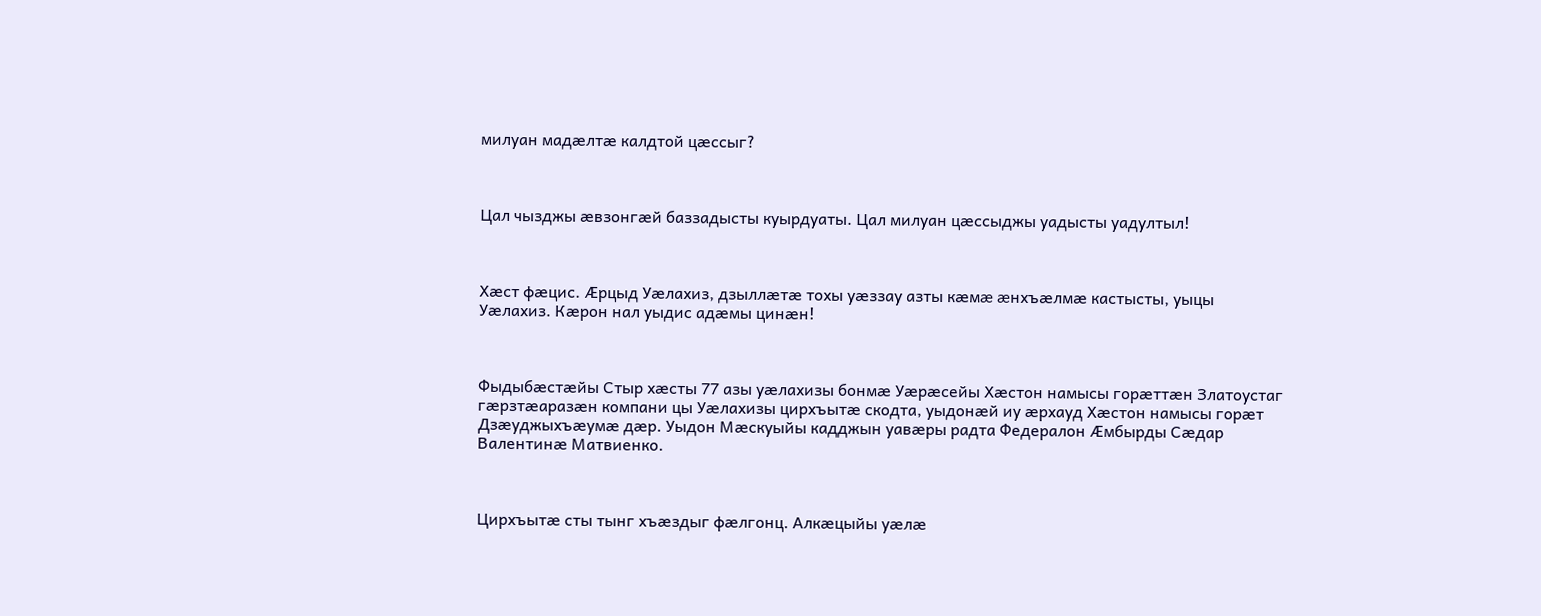милуан мадæлтæ калдтой цæссыг?



Цал чызджы æвзонгæй баззадысты куырдуаты. Цал милуан цæссыджы уадысты уадултыл!



Хæст фæцис. Æрцыд Уæлахиз, дзыллæтæ тохы уæззау азты кæмæ æнхъæлмæ кастысты, уыцы Уæлахиз. Кæрон нал уыдис адæмы цинæн!



Фыдыбæстæйы Стыр хæсты 77 азы уæлахизы бонмæ Уæрæсейы Хæстон намысы горæттæн Златоустаг гæрзтæаразæн компани цы Уæлахизы цирхъытæ скодта, уыдонæй иу æрхауд Хæстон намысы горæт Дзæуджыхъæумæ дæр. Уыдон Мæскуыйы кадджын уавæры радта Федералон Æмбырды Сæдар Валентинæ Матвиенко.



Цирхъытæ сты тынг хъæздыг фæлгонц. Алкæцыйы уæлæ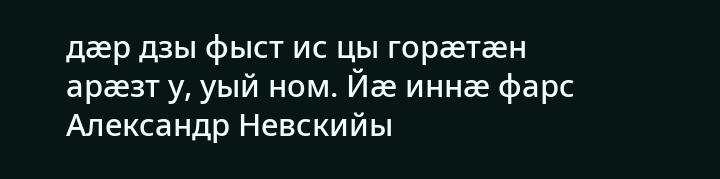дæр дзы фыст ис цы горæтæн арæзт у, уый ном. Йæ иннæ фарс Александр Невскийы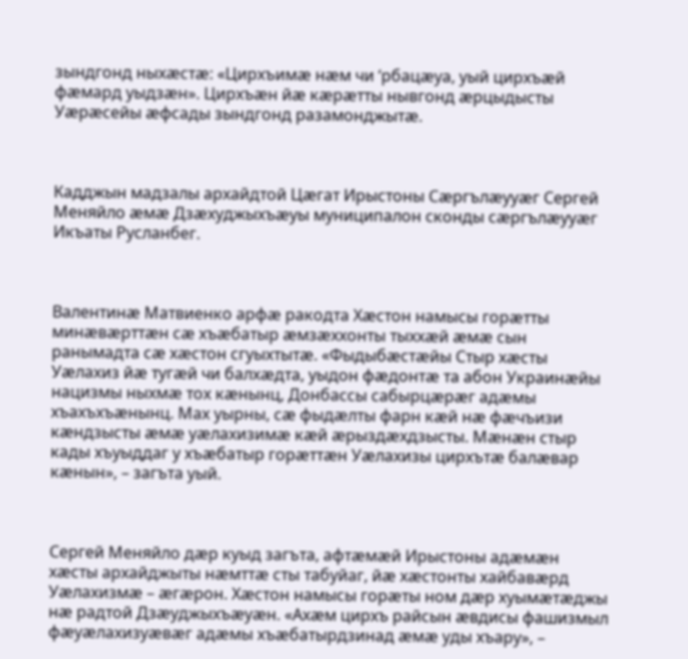зындгонд ныхæстæ: «Цирхъимæ нæм чи ‘рбацæуа, уый цирхъæй фæмард уыдзæн». Цирхъæн йæ кæрæтты нывгонд æрцыдысты Уæрæсейы æфсады зындгонд разамонджытæ.



Кадджын мадзалы архайдтой Цæгат Ирыстоны Сæргълæууæг Сергей Меняйло æмæ Дзæхуджыхъæуы муниципалон сконды сæргълæууæг Икъаты Русланбег.



Валентинæ Матвиенко арфæ ракодта Хæстон намысы горæтты минæвæрттæн сæ хъæбатыр æмзæххонты тыххæй æмæ сын ранымадта сæ хæстон сгуыхтытæ. «Фыдыбæстæйы Стыр хæсты Уæлахиз йæ тугæй чи балхæдта, уыдон фæдонтæ та абон Украинæйы нацизмы ныхмæ тох кæнынц, Донбассы сабырцæрæг адæмы хъахъхъæнынц. Мах уырны, сæ фыдæлты фарн кæй нæ фæчъизи кæндзысты æмæ уæлахизимæ кæй æрыздæхдзысты. Мæнæн стыр кады хъуыддаг у хъæбатыр горæттæн Уæлахизы цирхътæ балæвар кæнын», – загъта уый.



Сергей Меняйло дæр куыд загъта, афтæмæй Ирыстоны адæмæн хæсты архайджыты нæмттæ сты табуйаг, йæ хæстонты хайбавæрд Уæлахизмæ – æгæрон. Хæстон намысы горæты ном дæр хуымæтæджы нæ радтой Дзæуджыхъæуæн. «Ахæм цирхъ райсын æвдисы фашизмыл фæуæлахизуæвæг адæмы хъæбатырдзинад æмæ уды хъару», –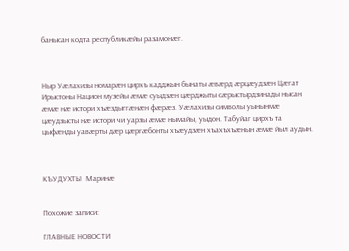банысан кодта республикæйы разамонæг.



Ныр Уæлахизы номарæн цирхъ кадджын бынаты æвæрд æрцæудзæн Цæгат Ирыстоны Национ музейы æмæ суыдзæн цæрджыты сæрыстырдзинады нысан æмæ нæ истори хъæздыггæнæн фæрæз. Уæлахизы символы уынынмæ цæудзысты нæ истори чи уарзы æмæ нымайы, уыдон. Табуйаг цирхъ та цыфæнды уавæрты дæр цæргæбонты хъæудзæн хъахъхъæнын æмæ йыл аудын.



КЪУДУХТЫ  Маринæ


Похожие записи:

ГЛАВНЫЕ НОВОСТИ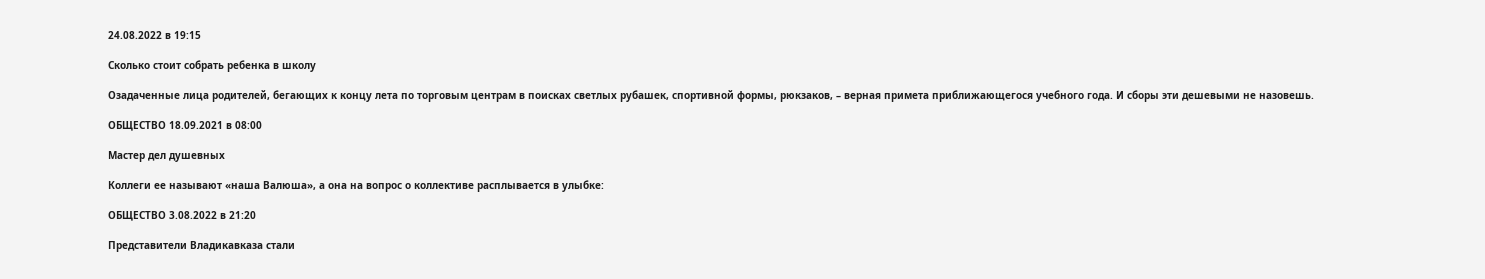24.08.2022 в 19:15

Сколько стоит собрать ребенка в школу

Озадаченные лица родителей, бегающих к концу лета по торговым центрам в поисках светлых рубашек, спортивной формы, рюкзаков, – верная примета приближающегося учебного года. И сборы эти дешевыми не назовешь.

ОБЩЕСТВО 18.09.2021 в 08:00

Мастер дел душевных

Коллеги ее называют «наша Валюша», а она на вопрос о коллективе расплывается в улыбке:

ОБЩЕСТВО 3.08.2022 в 21:20

Представители Владикавказа стали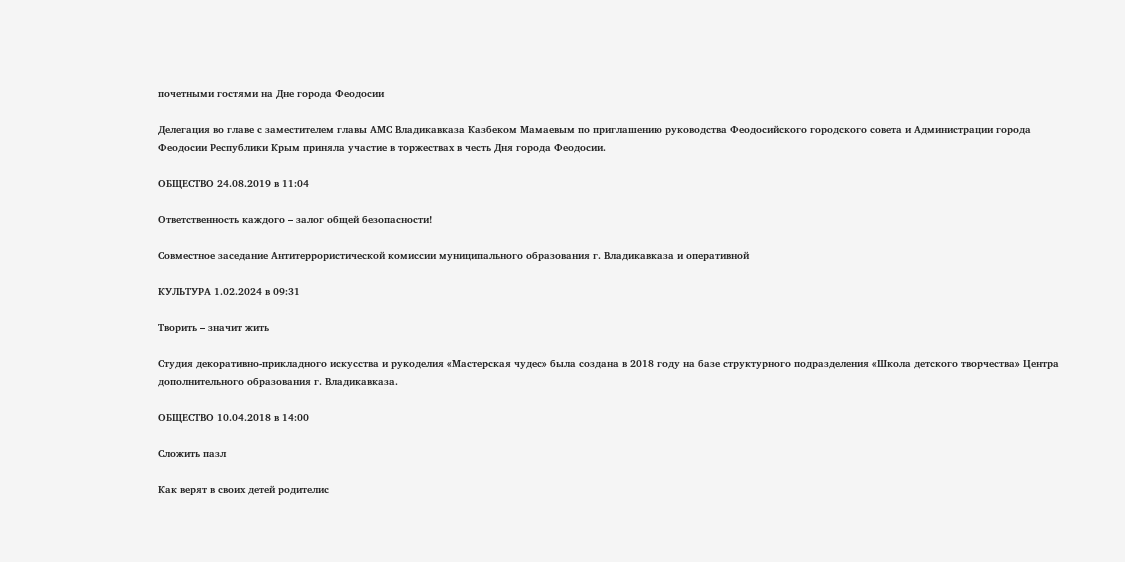почетными гостями на Дне города Феодосии

Делегация во главе с заместителем главы АМС Владикавказа Казбеком Мамаевым по приглашению руководства Феодосийского городского совета и Администрации города Феодосии Республики Крым приняла участие в торжествах в честь Дня города Феодосии.

ОБЩЕСТВО 24.08.2019 в 11:04

Ответственность каждого – залог общей безопасности!

Совместное заседание Антитеррористической комиссии муниципального образования г. Владикавказа и оперативной

КУЛЬТУРА 1.02.2024 в 09:31

Творить – значит жить

Студия декоративно-прикладного искусства и рукоделия «Мастерская чудес» была создана в 2018 году на базе структурного подразделения «Школа детского творчества» Центра дополнительного образования г. Владикавказа.

ОБЩЕСТВО 10.04.2018 в 14:00

Сложить пазл

Как верят в своих детей родителис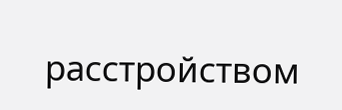расстройством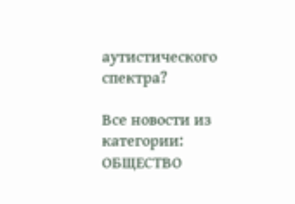аутистического спектра?

Все новости из категории: ОБЩЕСТВО